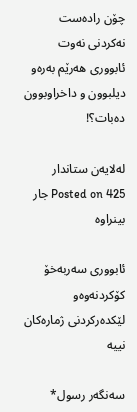چۆن راده‌ست نه‌كردنی نه‌وت ئابووری هه‌رێم به‌ره‌و ديلبوون و داخراوبوون ده‌بات؟!

لەلایەن ستاندار Posted on 425 جار بینراوە

ئابووری سه‌ربه‌خۆ كۆكردنه‌وه‌و لێكده‌ركردنی ژماره‌كان نییه‌

سه‌نگه‌ر رسول*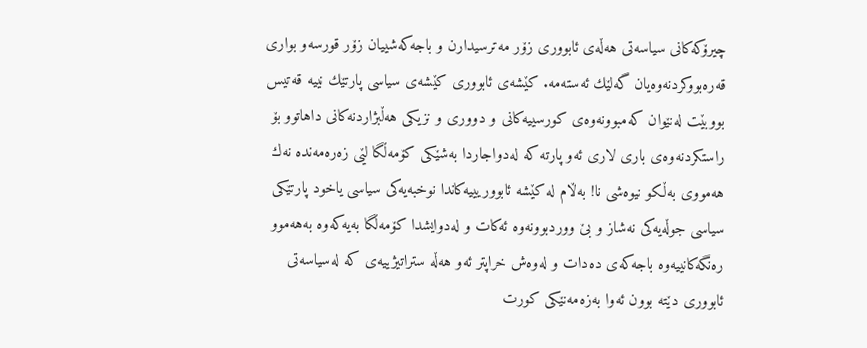چیرۆكه‌كانی سیاسه‌تی هه‌ڵه‌ی ئابووری زۆر مه‌ترسیدارن و باجه‌كه‌شییان زۆر قورسه‌و بواری قه‌ره‌بووكردنه‌وه‌یان گه‌لێك ئه‌سته‌مه‌. كێشه‌ی ئابووری كێشه‌ی سیاسی پارتێك نییه‌ قه‌تیس بووبێت له‌نێوان كه‌مبوونه‌وه‌ی كورسییه‌كانی و دووری و نزیكی هه‌ڵبژاردنه‌كانی داهاتوو بۆ راستكردنه‌وه‌ی باری لاری ئه‌و پارته‌ كه‌ له‌دواجاردا به‌شێكی كۆمه‌ڵگا لێی زه‌ره‌مه‌نده‌ نه‌ك هه‌مووی به‌ڵكو نیوه‌شی نا! به‌ڵام له‌ كێشه‌ ئابووریییه‌كاندا نوخبه‌یه‌كی سیاسی یاخود پارتێكی سیاسی جوڵه‌یه‌كی نه‌شاز و بێ ووردبوونه‌وه‌ ئه‌كات و له‌دوایشدا كۆمه‌ڵگا به‌یه‌كه‌وه‌ به‌هه‌موو ره‌نگه‌كانییه‌وه‌ باجه‌كه‌ی ده‌دات و له‌وه‌ش خراپتر ئه‌و هه‌ڵه‌ ستراتیژییه‌ی كه‌ له‌سیاسه‌تی ئابووری دێته‌ بوون ئه‌وا به‌زه‌مه‌نێكی كورت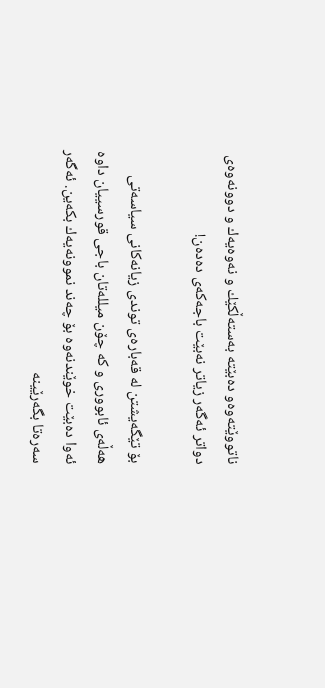ناتووێته‌وه‌و ده‌بێته‌ به‌سته‌ڵكێك و نه‌وه‌یه‌ك و دوونه‌وه‌ی دواتر ئه‌گه‌ر زیاتر نه‌بێت باجه‌كه‌ی ده‌ده‌ن!

بۆ تێگه‌یشتن له‌ قه‌باره‌ی توندی زیانه‌كانی سیاسه‌تی هه‌ڵه‌ی ئابووری و كه‌ چۆن میلله‌تان باجی قورسییان داوه‌ ئه‌وا ده‌بێت خوێندنه‌وه‌ بۆ چه‌ند نموونه‌یه‌ك بكه‌ین. ئه‌گه‌ر سه‌ره‌تا بگه‌رێینه‌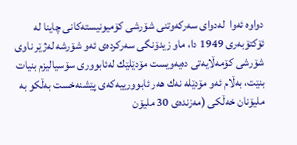دواوه‌ ئه‌وا  له‌دوای سه‌ركه‌وتنی شۆرشی كۆمیونیسته‌كانی چاینا له‌ ئۆكتۆبه‌ری 1949 دا، ماو زیدۆنگی سه‌ركرده‌ی ئه‌و شۆرشه‌ له‌ژێر ناوی شۆرشی كۆمه‌ڵایه‌تی ده‌یه‌ویست مۆدێلێك له‌ئابووری سۆسیالیزم بنیات بنێت، به‌ڵام ئه‌و مۆدێله‌ نه‌ك هه‌ر ئابوورییه‌كه‌ی پێشنه‌خست به‌ڵكو به‌ ملیۆنان خه‌ڵكی (مه‌زنده‌ی 30 ملیۆن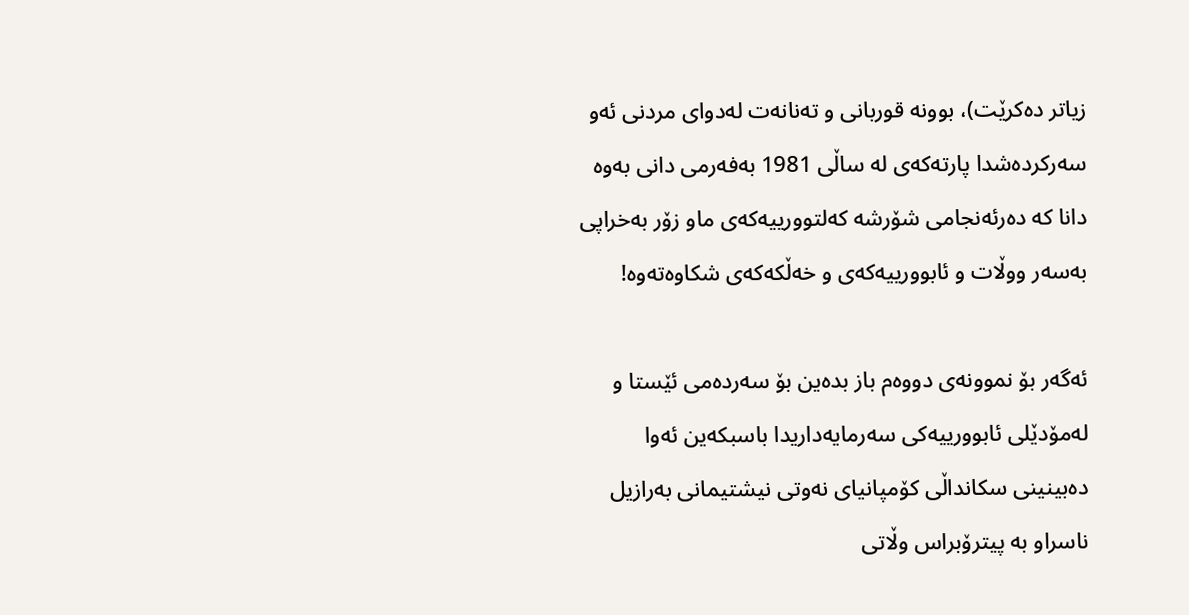زیاتر ده‌كرێت)، بوونه‌ قوربانی و ته‌نانه‌ت له‌دوای مردنی ئه‌و سه‌ركرده‌شدا پارته‌كه‌ی له‌ ساڵی 1981 به‌فه‌رمی دانی به‌وه‌ دانا كه‌ ده‌رئه‌نجامی شۆرشه‌ كه‌لتوورییه‌كه‌ی ماو زۆر به‌خراپی به‌سه‌ر ووڵات و ئابوورییه‌كه‌ی و خه‌ڵكه‌كه‌ی شكاوه‌ته‌وه‌!

ئه‌گه‌ر بۆ نموونه‌ی دووه‌م باز بده‌ین بۆ سه‌رده‌می ئێستا و له‌مۆدێلی ئابوورییه‌كی سه‌رمایه‌داریدا باسبكه‌ین ئه‌وا ده‌بینینی سكانداڵی كۆمپانیای نه‌وتی نیشتیمانی به‌رازیل ناسراو به‌ پیترۆبراس وڵاتی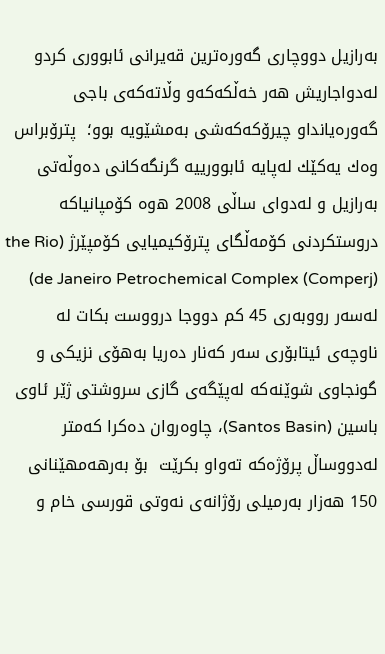به‌رازیل دووچاری گه‌وره‌ترین قه‌یرانی ئابووری كردو له‌دواجاریش هه‌ر خه‌ڵكه‌كه‌و وڵاته‌كه‌ی باجی گه‌وره‌یانداو چیرۆكه‌كه‌شی به‌مشێویه‌ بوو؛ ‌ پترۆبراس وه‌ك‌ یه‌كێك له‌پایه‌ ئابوورییه‌ گرنگه‌كانی ده‌وڵه‌تی به‌رازیل و له‌دوای ساڵی 2008 ه‌وه‌ كۆمپانیاكه‌ دروستكردنی كۆمه‌ڵگای پترۆكیمیایی كۆمپێرژ (the Rio de Janeiro Petrochemical Complex (Comperj)) له‌سه‌ر رووبه‌ری 45 كم دووجا درووست بكات له‌ ناوچه‌ی ئیتابۆری سه‌ر كه‌نار ده‌ریا به‌هۆی نزیكی و گونجاوی شوێنه‌كه‌ له‌پێگه‌ی گازی سروشتی ژێر ئاوی باسین (Santos Basin)، چاوه‌روان ده‌كرا كه‌متر له‌دووساڵ پرۆژه‌كه‌ ته‌واو بكرێت  بۆ به‌رهه‌مهێنانی 150 هه‌زار به‌رمیلی رۆژانه‌ی نه‌وتی قورسی خام و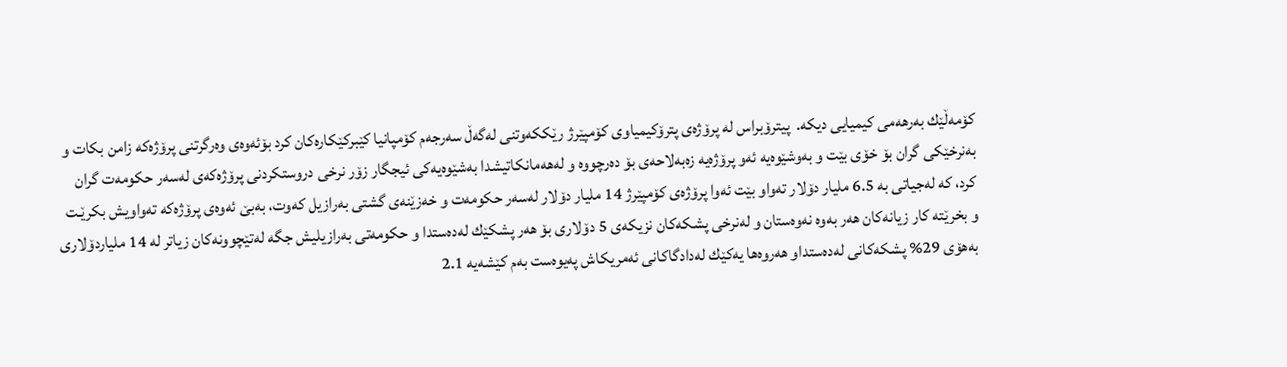كۆمه‌ڵێك به‌رهه‌می‌ كیمیایی دیكه‌.  پیترۆبراس له‌ پرۆژه‌ی پترۆكیمیاوی كۆمپێرژ رێككه‌وتنی له‌گه‌ڵ سه‌رجه‌م كۆمپانیا كێبركێكاره‌كان كرد بۆئه‌وه‌ی وه‌رگرتنی پرۆژه‌كه‌ زامن بكات‌ و به‌نرخێكی گران بۆ خۆی بێت و به‌وشێوه‌یه‌ ئه‌و پرۆژه‌یه‌ زه‌به‌لاحه‌ی بۆ ده‌رچووه‌ و له‌هه‌مانكاتیشدا به‌شێوه‌یه‌كی ئیجگار زۆر نرخی دروستكردنی پرۆژه‌كه‌ی له‌سه‌ر حكومه‌ت گران كرد‌، كه‌ له‌جیاتی به‌ 6.5 ملیار دۆلار ته‌واو بێت ئه‌وا پرۆژه‌ی كۆمپێرژ 14 ملیار دۆلار له‌سه‌ر حكومه‌ت و خه‌زێنه‌ی گشتی به‌رازیل كه‌وت، به‌بێ ئه‌وه‌ی پرۆژه‌كه‌ ته‌واویش بكرێـت و بخرێته‌ كار زیانه‌كان هه‌ر به‌وه‌ نه‌وه‌ستان و له‌نرخی پشكه‌كان نزیكه‌ی 5 دۆلاری بۆ هه‌ر پشكێك له‌ده‌ستدا و حكومه‌تی به‌رازیلیش جگه‌ له‌تێچوونه‌كان زیاتر له‌ 14 ملیاردۆلاری به‌هۆی 29% پشكه‌كانی له‌ده‌ستداو هه‌روه‌ها یه‌كێك له‌دادگاكانی ئه‌مریكاش په‌یوه‌ست به‌م كێشه‌یه‌ 2.1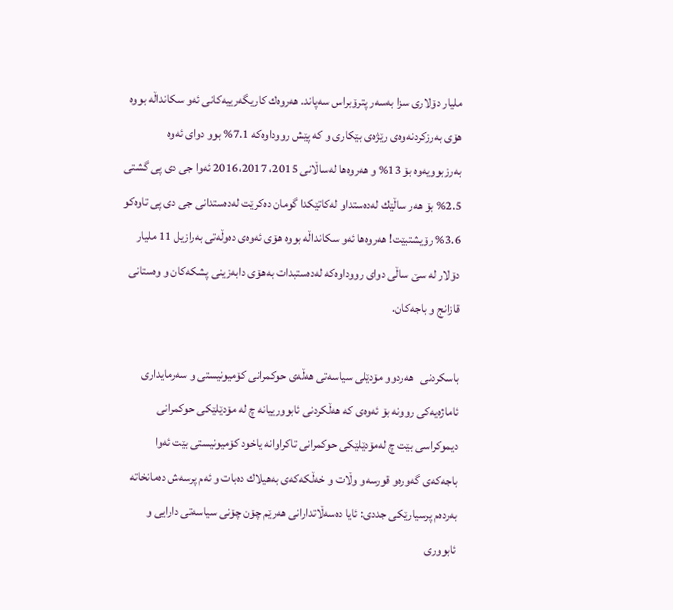ملیار دۆلاری سزا به‌سه‌ر پترۆبراس سه‌پاند. هه‌روه‌ك كاریگه‌رییه‌كانی ئه‌و سكانداڵه‌ بووه‌ هۆی به‌رزكردنه‌وه‌ی رێژه‌ی بێكاری و كه‌ پێش رووداوه‌كه‌ 7.1% بوو دوای ئه‌وه‌ به‌رزبوویه‌وه‌ بۆ 13% و هه‌روه‌ها له‌ساڵانی 2015، 2016،2017 ئه‌وا جی دی پی گشتی 2.5% بۆ هه‌ر ساڵێك له‌ده‌ستداو له‌كاتێكدا گومان ده‌كرێت له‌ده‌ستدانی جی دی پی تاوه‌كو 3.6% رۆیشتبێت! هه‌روه‌ها ئه‌و سكانداڵه‌ بووه‌ هۆی ئه‌وه‌ی ده‌وڵه‌تی به‌رازیل 11 ملیار دۆلار له‌ سێ ساڵی دوای رووداوه‌كه‌ له‌ده‌ستبدات به‌هۆی دابه‌زینی پشكه‌كان و وه‌ستانی قازانج و باجه‌كان.

باسكردنی   هه‌ردوو مۆدێلی سیاسه‌تی هه‌ڵه‌ی حوكمرانی كۆمیونیستی و سه‌رمایداری ئاماژه‌یه‌كی روونه‌ بۆ ئه‌وه‌ی كه‌ هه‌ڵكردنی ئابوورییانه‌ چ له‌ مۆدێلێكی حوكمرانی دیموكراسی بێت چ له‌مۆدێلێكی حوكمرانی تاكراوانه‌ یاخود كۆمیونیستی بێت ئه‌وا باجه‌كه‌ی گه‌وره‌و قورسه‌و وڵات و خه‌ڵكه‌كه‌ی به‌هیلاك ده‌بات و ئه‌م پرسه‌ش ده‌مانخاته‌ به‌رده‌م پرسیارێكی جددی: ئایا ده‌سه‌ڵاتدارانی هه‌رێم چۆن چۆنی سیاسه‌تی دارایی و ئابووری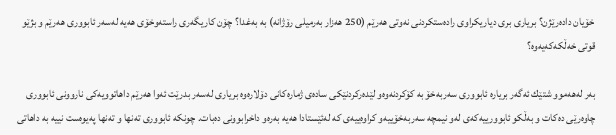خۆیان داده‌رێژن؟ بریاری بری دیاریكراوی راده‌ستكردنی نه‌وتی هه‌رێم (250 هه‌زار به‌رمیلی رۆژانه‌) به‌ به‌غدا؟ چۆن كاریگه‌ری راسته‌وخۆی هه‌یه‌ له‌سه‌ر ئابووری هه‌رێم و بژێو قوتی خه‌ڵكه‌كه‌یه‌وه‌؟

به‌ر له‌هه‌موو شتێك ئه‌گه‌ر بریاره‌ ئابووری سه‌ربه‌خۆ به‌ كۆكردنه‌وه‌و لێده‌ركردنێكی ساده‌ی ژماره‌كانی دۆلاره‌وه‌ بریاری له‌سه‌ر بدرێت ئه‌وا هه‌رێم داهاتوویه‌كی ناروونی ئابووری چاوه‌رێی ده‌كات و به‌ڵكو ئابوورییه‌كه‌ی له‌و نیمچه‌ سه‌ربه‌خۆییه‌و كراوه‌ییه‌ی كه‌ له‌ئێستادا هه‌یه‌ به‌ره‌و داخرابوونی ده‌بات. چونكه‌ ئابووری ته‌نها و ته‌نها په‌یوه‌ست نییه‌ به‌ داهاتی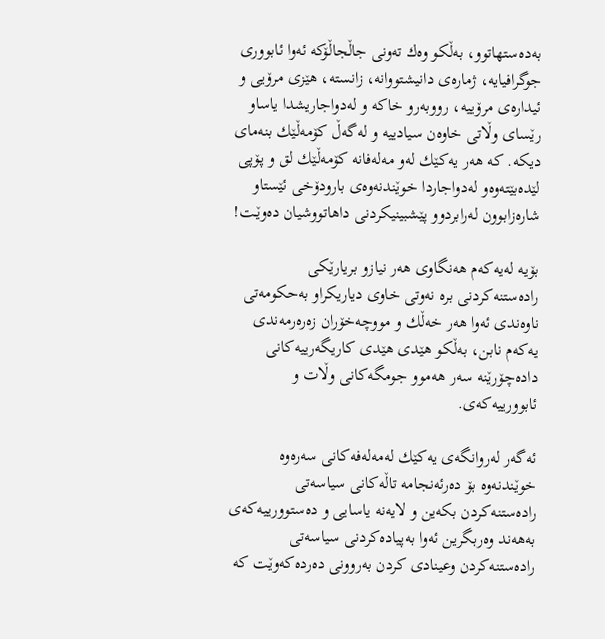به‌ده‌ستهاتوو، به‌ڵكو وه‌ك ته‌ونی جاڵجاڵۆكه‌ ئه‌وا ئابووری جوگرافیایه‌، ژماره‌ی دانیشتووانه‌، زانسته‌، هێزی مرۆیی و ئیداره‌ی مرۆییه‌، رووبه‌رو خاكه‌ و له‌دواجاریشدا یاساو رێسای وڵاتی خاوه‌ن سیادییه‌ و له‌گه‌ڵ كۆمه‌ڵێك بنه‌مای دیكه‌. كه‌ هه‌ر یه‌كێك له‌و مه‌له‌فانه‌ كۆمه‌ڵێك لق و پۆپی لێده‌بێته‌وه‌و له‌دواجاردا خوێندنه‌وه‌ی بارودۆخی ئێستاو شاره‌زابوون له‌رابردوو پێشبینیكردنی داهاتووشیان ده‌وێـت!

بۆیه‌ له‌یه‌كه‌م هه‌نگاوی هه‌ر نیازو بریارێكی راده‌ستنه‌كردنی بره‌ نه‌وتی خاوی دیاریكراو به‌حكومه‌تی ناوه‌ندی ئه‌وا هه‌ر خه‌ڵك و مووچه‌خۆران زه‌ره‌رمه‌ندی یه‌كه‌م نابن، به‌ڵكو هێدی هێدی كاریگه‌رییه‌كانی داده‌چۆرێنه‌ سه‌ر هه‌موو جومگه‌كانی وڵات و ئابوورییه‌كه‌ی.

ئه‌گه‌ر له‌روانگه‌ی یه‌كێك له‌مه‌له‌فه‌كانی سه‌ره‌وه‌ خوێندنه‌وه‌ بۆ ده‌رئه‌نجامه‌ تاڵه‌كانی سیاسه‌تی راده‌ستنه‌كردن بكه‌ین و لایه‌نه‌ یاسایی و ده‌ستوورییه‌كه‌ی به‌هه‌ند وه‌ربگرین ئه‌وا به‌پیاده‌كردنی سیاسه‌تی راده‌ستنه‌كردن وعینادی كردن به‌روونی ده‌رده‌كه‌وێت كه‌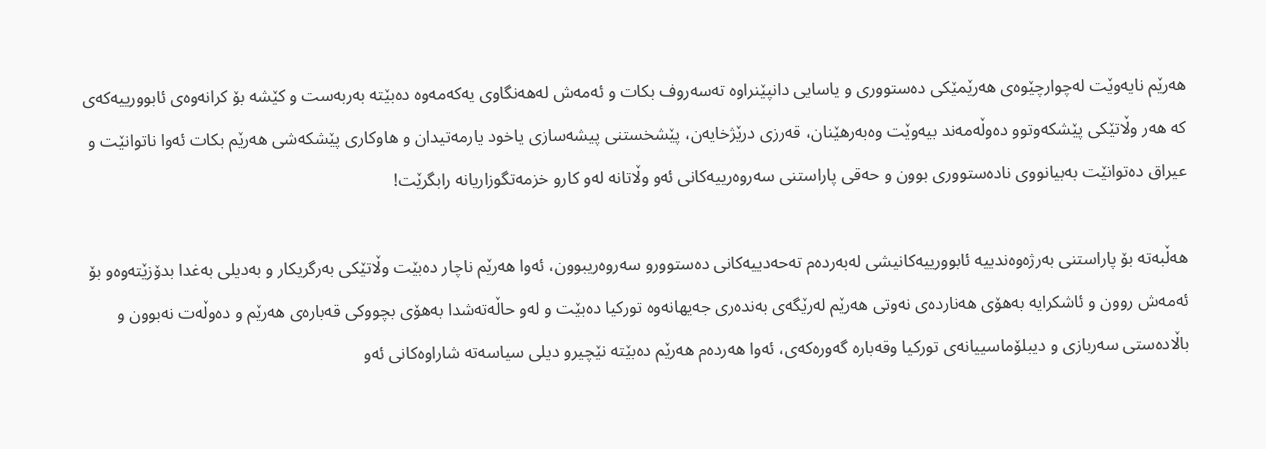هه‌رێم نایه‌وێت له‌چوارچێوه‌ی هه‌رێمێكی ده‌ستووری و یاسایی دانپێنراوه‌ ته‌سه‌روف بكات و ئه‌مه‌ش له‌هه‌نگاوی یه‌كه‌مه‌وه‌ ده‌بێته‌ به‌ربه‌ست و كێشه‌ بۆ كرانه‌وه‌ی ئابوورییه‌كه‌ی كه‌ هه‌ر وڵاتێكی پێشكه‌وتوو ده‌وڵه‌مه‌ند بیه‌وێت وه‌به‌رهێنان، قه‌رزی درێژخایه‌ن، پێشخستنی پیشه‌سازی یاخود یارمه‌تیدان و هاوكاری پێشكه‌شی هه‌رێم بكات ئه‌وا ناتوانێت و عیراق ده‌توانێت به‌بیانووی ناده‌ستووری بوون و حه‌قی پاراستنی سه‌روه‌رییه‌كانی ئه‌و وڵاتانه‌ له‌و كارو خزمه‌تگوزاریانه‌ رابگرێت!

هه‌ڵبه‌ته‌ بۆ پاراستنی به‌رژه‌وه‌ندییه‌ ئابوورییه‌كانیشی له‌به‌رده‌م ته‌حه‌دییه‌كانی ده‌ستوورو سه‌روه‌ریبوون، ئه‌وا هه‌رێم ناچار ده‌بێت وڵاتێكی به‌رگریكار و به‌دیلی به‌غدا بدۆزێته‌وه‌و بۆ ئه‌مه‌ش روون و ئاشكرایه‌ به‌هۆی هه‌نارده‌ی نه‌وتی هه‌رێم له‌رێگه‌ی به‌نده‌ری جه‌یهانه‌وه‌ توركیا ده‌بێت و له‌و حاڵه‌ته‌شدا به‌هۆی بچووكی قه‌باره‌ی هه‌رێم و ده‌وڵه‌ت نه‌بوون و باڵاده‌ستی سه‌ربازی و دیبلۆماسییانه‌ی توركیا وقه‌باره‌ گه‌وره‌كه‌ی، ئه‌وا هه‌رده‌م هه‌رێم ده‌بێته‌ نێچیرو دیلی سیاسه‌ته‌ شاراوه‌كانی ئه‌و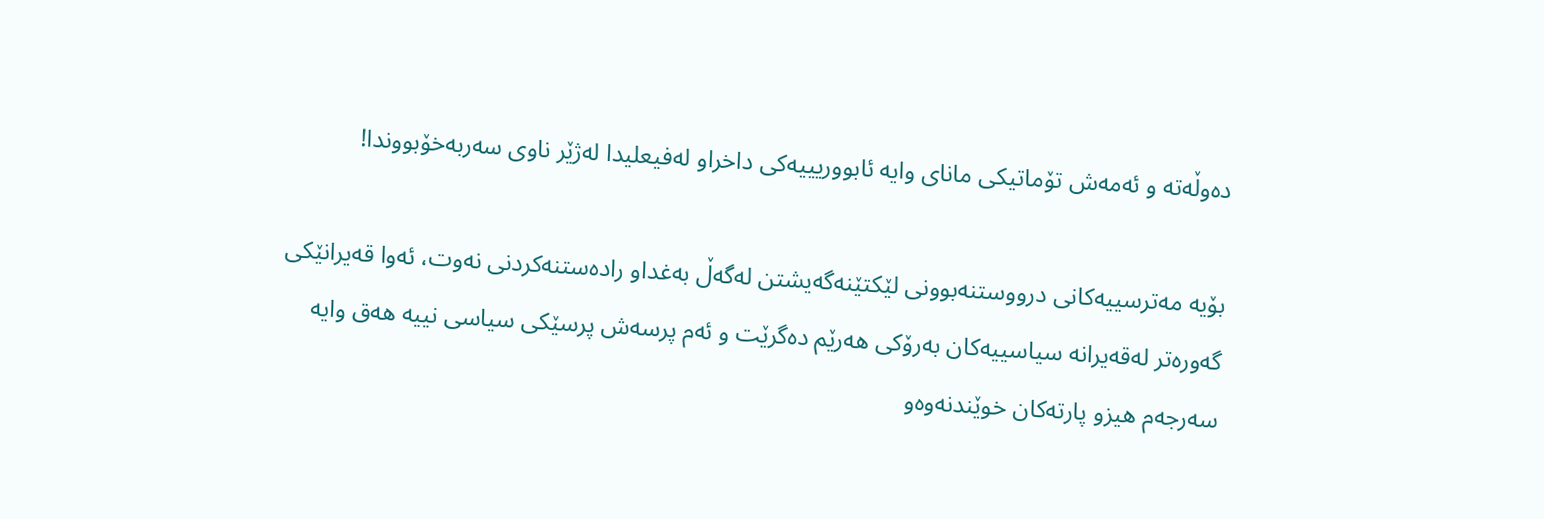ده‌وڵه‌ته‌ و ئه‌مه‌ش تۆماتیكی مانای وایه‌ ئابووریییه‌كی داخراو له‌فیعلیدا له‌ژێر ناوی سه‌ربه‌خۆبووندا!

بۆیه‌ مه‌ترسییه‌كانی درووستنه‌بوونی لێكتێنه‌گه‌یشتن له‌گه‌ڵ به‌غداو راده‌ستنه‌كردنی نه‌وت، ئه‌وا قه‌یرانێكی گه‌وره‌تر له‌قه‌یرانه‌ سیاسییه‌كان به‌رۆكی هه‌رێم ده‌گرێت و ئه‌م پرسه‌ش پرسێكی سیاسی نییه‌ هه‌ق وایه‌ سه‌رجه‌م هیزو پارته‌كان خوێندنه‌وه‌و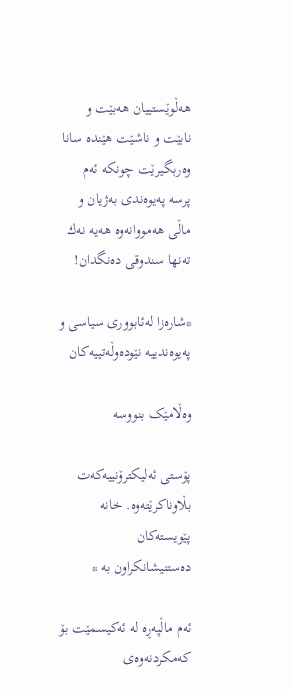هه‌ڵوێستییان هه‌بێت و نابێت و ناشێت هێنده‌ سانا وه‌ربگیرێت چونكه‌ ئه‌م پرسه‌ په‌یوه‌ندی به‌ژیان و ماڵی هه‌مووانه‌وه‌ هه‌یه‌ نه‌ك ته‌نها سندوقی ده‌نگدان!

*شاره‌زا له‌ئابووری سیاسی و په‌یوه‌ندییه‌ نێوده‌وڵه‌تییه‌كان

وەڵامێک بنووسە

پۆستی ئەلیکترۆنییەکەت بڵاوناکرێتەوە. خانە پێویستەکان دەستنیشانکراون بە *

ئەم ماڵپەڕە لە ئەکیسمێت بۆ کەمکردنەوەی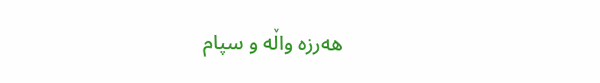هەرزە واڵە و سپام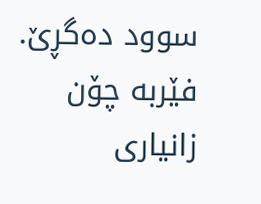سوود دەگڕێ. فێربە چۆن زانیاری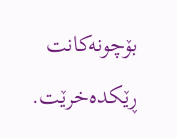بۆچونەکانت ڕێکدەخرێت.